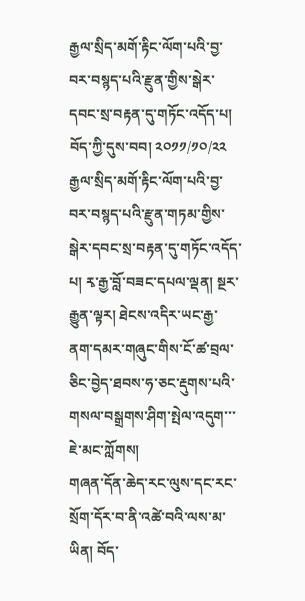རྒྱལ་སྲིད་མགོ་རྟིང་ལོག་པའི་བྱ་བར་བསྙད་པའི་རྫུན་གྱིས་སྒེར་དབང་སྲ་བརྟན་དུ་གཏོང་འདོད་པ། བོད་ཀྱི་དུས་བབ། ༢༠༡༡/༡༠/༢༢ རྒྱལ་སྲིད་མགོ་རྟིང་ལོག་པའི་བྱ་བར་བསྙད་པའི་རྫུན་གཏམ་གྱིས་ སྒེར་དབང་སྲ་བརྟན་དུ་གཏོང་འདོད་པ། རྭ་རྒྱ་བློ་བཟང་དཔལ་ལྡན། སྔར་རྒྱུན་ལྟར། ཐེངས་འདིར་ཡང་རྒྱ་ནག་དམར་གཞུང་གིས་ངོ་ཚ་བྲལ་ཅིང་བྱེད་ཐབས་ཧ་ཅང་རྡུགས་པའི་གསལ་བསྒྲགས་ཤིག་སྤེལ་འདུག་་་ ཇེ་མང་ཀློགས།
གཞན་དོན་ཆེད་རང་ལུས་དང་རང་སྲོག་དོར་བ་ནི་འཚེ་བའི་ལས་མ་ཡིན། བོད་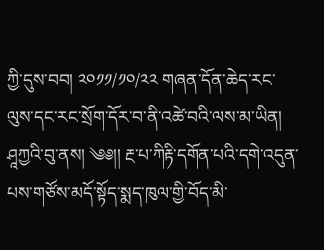ཀྱི་དུས་བབ། ༢༠༡༡/༡༠/༢༢ གཞན་དོན་ཆེད་རང་ལུས་དང་རང་སྲོག་དོར་བ་ནི་འཚེ་བའི་ལས་མ་ཡིན། ཤཱཀྱའི་བུ་ནས། ༄༅།། རྔ་པ་ཀིརྟི་དགོན་པའི་དགེ་འདུན་པས་གཙོས་མདོ་སྟོད་སྨད་ཁུལ་གྱི་བོད་མི་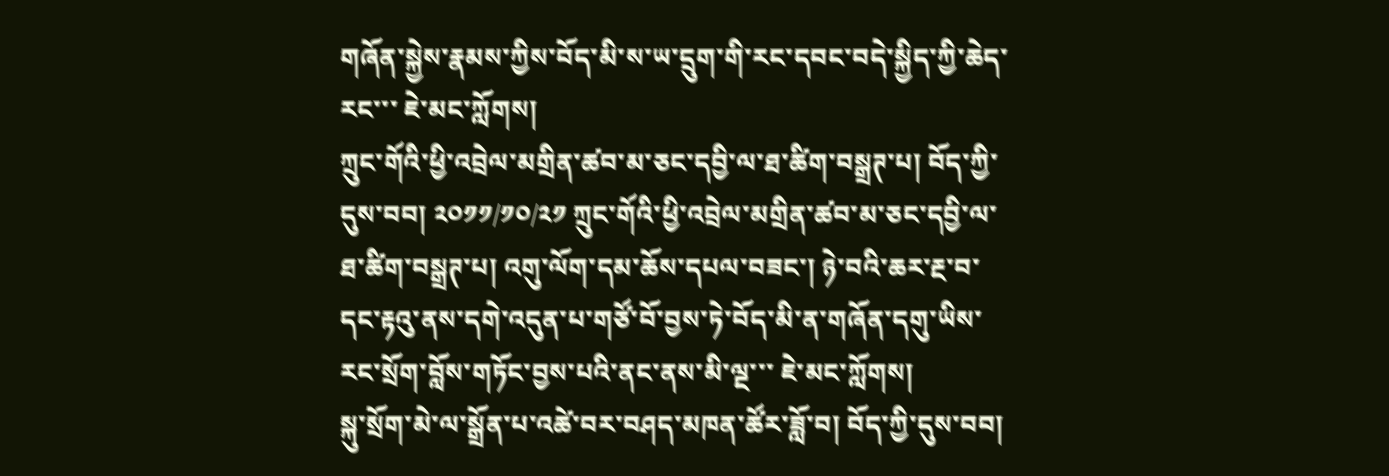གཞོན་སྐྱེས་རྣམས་ཀྱིས་བོད་མི་ས་ཡ་དྲུག་གི་རང་དབང་བདེ་སྐྱིད་ཀྱི་ཆེད་རང་་་ ཇེ་མང་ཀློགས།
ཀྲུང་གོའི་ཕྱི་འབྲེལ་མགྲིན་ཚབ་མ་ཅང་དབྱི་ལ་ཐ་ཚིག་བསྒྲཊ་པ། བོད་ཀྱི་དུས་བབ། ༢༠༡༡/༡༠/༢༡ ཀྲུང་གོའི་ཕྱི་འབྲེལ་མགྲིན་ཚབ་མ་ཅང་དབྱི་ལ་ཐ་ཚིག་བསྒྲཊ་པ། འགུ་ལོག་དམ་ཆོས་དཔལ་བཟང་། ཉེ་བའི་ཆར་རྔ་བ་དང་རྟའུ་ནས་དགེ་འདུན་པ་གཙོ་བོ་བྱས་ཏེ་བོད་མི་ན་གཞོན་དགུ་ཡིས་རང་སྲོག་བློས་གཏོང་བྱས་པའི་ནང་ནས་མི་ལྔ་་་ ཇེ་མང་ཀློགས།
སྐུ་སྲོག་མེ་ལ་སྒྲོན་པ་འཚེ་བར་བཤད་མཁན་ཚོར་ཟློ་བ། བོད་ཀྱི་དུས་བབ།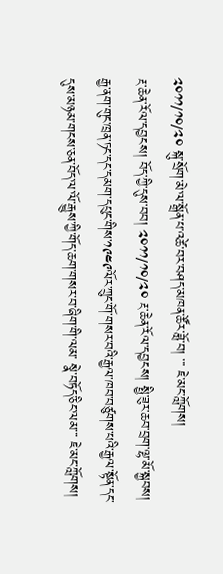༢༠༡༡/༡༠/༢༠ སྐུ་སྲོག་མེ་ལ་སྒྲོན་པ་འཚེ་བར་བཤད་མཁན་ཚོར་ཟློ་བ། ་་་ ཇེ་མང་ཀློགས།
རྔ་ཆེན་རོལ་དབྱངས། བོད་ཀྱི་དུས་བབ། ༢༠༡༡/༡༠/༢༠ རྔ་ཆེན་རོལ་དབྱངས། སྤྱི་ཟུར་ཆབ་བྲག་ལྷ་མོ་སྐྱབས། རྒྱ་ནག་གུང་ཁྲན་ཏང་དང་དམག་དཔུང་གིས་༡༩༤༩ལོར་ཀྲུང་གོ་གསར་བའི་རྒྱལ་ཁབ་བཙུགས་པའི་རྒྱལ་སྟོན་དང་དུས་མཉམ་གངས་ཅན་བོད་ལ་ལོ་རྒྱུས་ཀྱི་གོད་ཆག་གསར་བ་ཞིག་གི་ལམ་ སྣེ་བཏོད་ཅིང་ལམ་་་ ཇེ་མང་ཀློགས།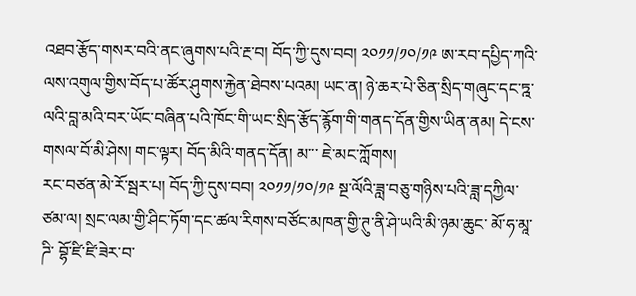འཐབ་རྩོད་གསར་བའི་ནང་ཞུགས་པའི་རྔ་བ། བོད་ཀྱི་དུས་བབ། ༢༠༡༡/༡༠/༡༩ ཨ་རབ་དཔྱིད་ཀའི་ལས་འགུལ་གྱིས་བོད་པ་ཚོར་ཤུགས་རྐྱེན་ཐེབས་པའམ། ཡང་ན། ཉེ་ཆར་པེ་ཅིན་སྲིད་གཞུང་དང་ཏྰ་ལའི་བླ་མའི་བར་ཡོང་བཞིན་པའི་ཁོང་གི་ཡང་སྲིད་རྩོད་རྙོག་གི་གནད་དོན་གྱིས་ཡིན་ནམ། དེ་ངས་གསལ་བོ་མི་ཤེས། གང་ལྟར། བོད་མིའི་གནད་དོན། མ་་་ ཇེ་མང་ཀློགས།
རང་བཙན་མེ་རོ་སྦར་པ། བོད་ཀྱི་དུས་བབ། ༢༠༡༡/༡༠/༡༩ སྔ་ལོའི་ཟླ་བཅུ་གཉིས་པའི་ཟླ་དཀྱིལ་ཙམ་ལ། སྲང་ལམ་གྱི་ཤིང་ཏོག་དང་ཚལ་རིགས་བཙོང་མཁན་གྱི་ཊུ་ནི་ཤེ་ཡའི་མི་ཉམ་ཆུང་ མོ་ཧ་མཱ་ཌི་ བྷོ་ཛི་ཛི་ཟེར་བ་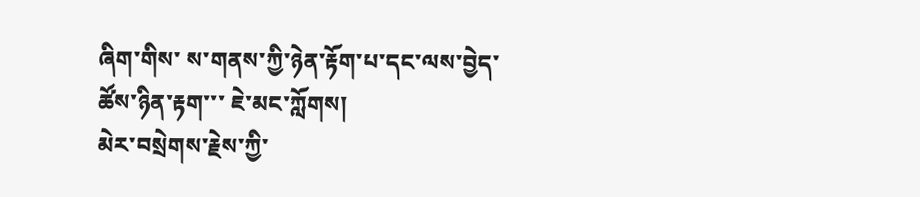ཞིག་གིས་ ས་གནས་ཀྱི་ཉེན་རྟོག་པ་དང་ལས་བྱེད་ཚོས་ཉིན་རྟག་་་ ཇེ་མང་ཀློགས།
མེར་བསྲེགས་རྗེས་ཀྱི་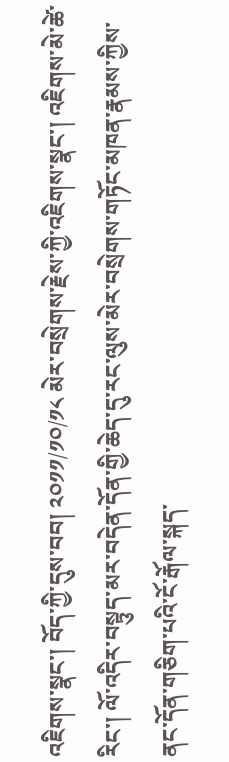འཇིགས་སྣང་། བོད་ཀྱི་དུས་བབ། ༢༠༡༡/༡༠/༡༨ མེར་བསྲེགས་རྗེས་ཀྱི་འཇིགས་སྣང་། འཇིགས་མེ་ཚེ་རིང་། ལོ་འདིར་བསྟུད་མར་བདེན་དོན་གྱི་ཆེད་དུ་རང་ལུས་མེར་བསྲེགས་གཏོང་མཁན་རྣམས་ཀྱིས་ནང་དོན་གཅིག་པའི་ངོ་རྒོལ་སྐད་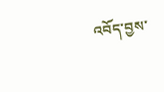འབོད་བྱས་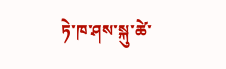ཏེ་ཁ་ཤས་སྐུ་ཚེ་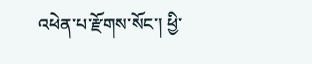འཕེན་པ་རྫོགས་སོང་། ཕྱི་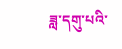ཟླ་དགུ་པའི་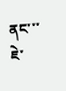ནང་་་ ཇེ་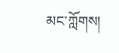མང་ཀློགས།